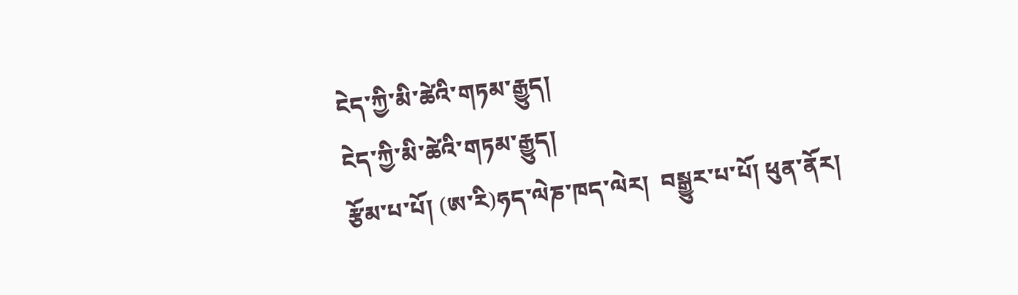ངེད་ཀྱི་མི་ཚེའི་གཏམ་རྒྱུད།
ངེད་ཀྱི་མི་ཚེའི་གཏམ་རྒྱུད།
རྩོམ་པ་པོ། (ཨ་རི)ཧད་ལེཎ་ཁད་ལེར།  བསྒྱུར་པ་པོ། ཕུན་ནོར།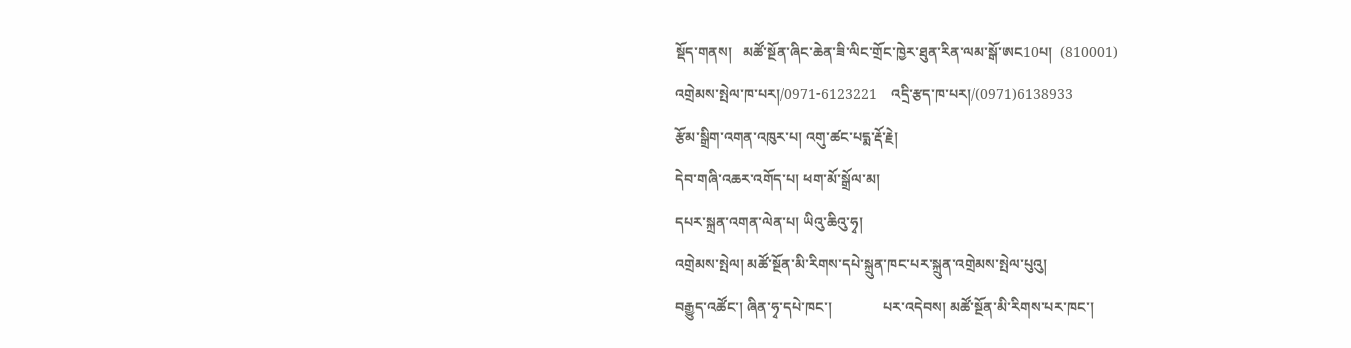སྡོད་གནས།   མཚོ་སྔོན་ཞིང་ཆེན་ཟི་ལིང་གྲོང་ཁྱེར་ཐུན་རིན་ལམ་སྒོ་ཨང10པ།  (810001)
འགྲེམས་སྤེལ་ཁ་པར།/0971-6123221    འདྲི་རྩད་ཁ་པར།/(0971)6138933
རྩོམ་སྒྲིག་འགན་འཁུར་པ། འགུ་ཚང་པདྨ་རྡོ་རྗེ།
དེབ་གཞི་འཆར་འགོད་པ། ཕག་མོ་སྒྲོལ་མ།
དཔར་སྐྲན་འགན་ལེན་པ། ཡིའུ་ཆིའུ་ཧྭ།
འགྲེམས་སྤེལ། མཚོ་སྔོན་མི་རིགས་དཔེ་སྐྲུན་ཁང་པར་སྐྲུན་འགྲེམས་སྤེལ་པུའུ།
བརྒྱུད་འཚོང་། ཞིན་ཧྭ་དཔེ་ཁང་།              པར་འདེབས། མཚོ་སྔོན་མི་རིགས་པར་ཁང་།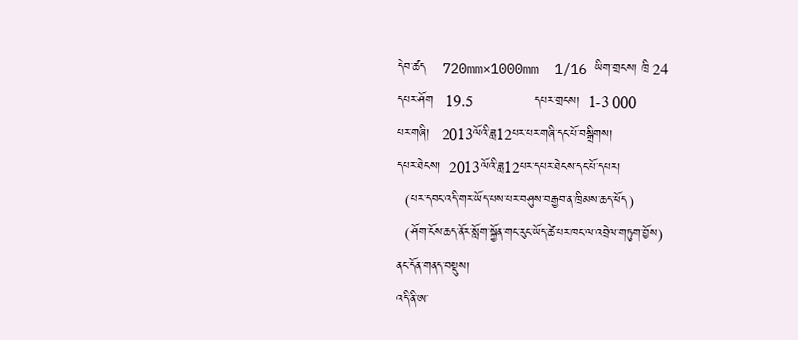དེབ་ཚད    720mm×1000mm  1/16 ཡིག་གྲངས། ཁྲི 24
དཔར་ཤོག   19.5               དཔར་གྲངས།  1-3 000
པར་གཞི།   2013ལོའི་ཟླ12པར་པར་གཞི་དང་པོ་བསྒྲིགས།
དཔར་ཐེངས།  2013ལོའི་ཟླ12པར་དཔར་ཐེངས་དང་པོ་དཔར།
  (པར་དབང་འདི་གར་ཡོད་པས་པར་བཤུས་བརྒྱབ་ན་ཁྲིམས་ཆད་ཕོད)
  (ཤོག་ངོས་ཆད་ནོར་སློག་སྐྱོན་གང་རུང་ཡོད་ཚེ་པར་ཁང་ལ་འབྲེལ་གཏུག་བྱོས)
ནང་དོན་གནད་བསྡུས།
འདི་ནི་ཨ་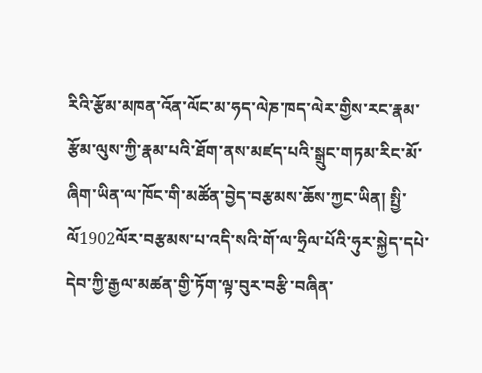རིའི་རྩོམ་མཁན་འོན་ལོང་མ་ཧད་ལེཎ་ཁད་ལེར་གྱིས་རང་རྣམ་རྩོམ་ལུས་ཀྱི་རྣམ་པའི་ཐོག་ནས་མཛད་པའི་སྒྲུང་གཏམ་རིང་མོ་ཞིག་ཡིན་ལ་ཁོང་གི་མཚོན་བྱེད་བརྩམས་ཆོས་ཀྱང་ཡིན། སྤྱི་ལོ1902ལོར་བརྩམས་པ་འདི་སའི་གོ་ལ་ཧྲིལ་པོའི་ཧུར་སྐྱེད་དཔེ་དེབ་ཀྱི་རྒྱལ་མཚན་གྱི་ཏོག་ལྟ་བུར་བརྩི་བཞིན་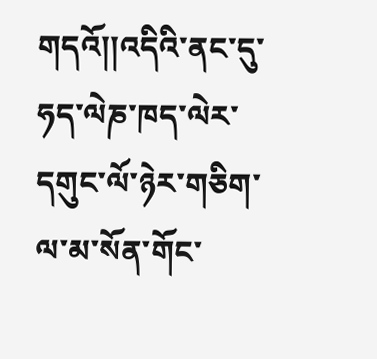གདའོ།།འདིའི་ནང་དུ་ཧད་ལེཎ་ཁད་ལེར་དགུང་ལོ་ཉེར་གཅིག་ལ་མ་སོན་གོང་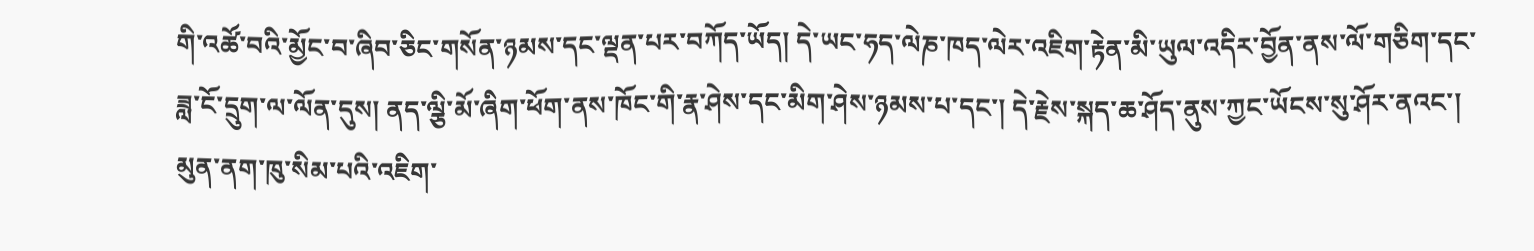གི་འཚོ་བའི་མྱོང་བ་ཞིབ་ཅིང་གསོན་ཉམས་དང་ལྡན་པར་བཀོད་ཡོད། དེ་ཡང་ཧད་ལེཎ་ཁད་ལེར་འཇིག་རྟེན་མི་ཡུལ་འདིར་བྱོན་ནས་ལོ་གཅིག་དང་ཟླ་ངོ་དྲུག་ལ་ལོན་དུས། ནད་ལྕི་མོ་ཞིག་ཕོག་ནས་ཁོང་གི་རྣ་ཤེས་དང་མིག་ཤེས་ཉམས་པ་དང་། དེ་རྗེས་སྐད་ཆ་ཤོད་ནུས་ཀྱང་ཡོངས་སུ་ཤོར་ནའང་། མུན་ནག་ཁུ་སིམ་པའི་འཇིག་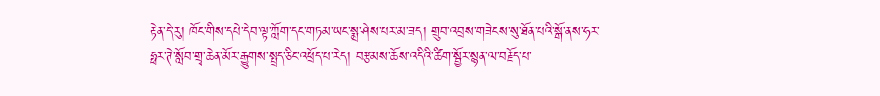རྟེན་དེ་རུ། ཁོང་གིས་དཔེ་དེབ་ལྟ་ཀློག་དང་གཏམ་ཡང་སྨྲ་ཤེས་པར་མ་ཟད། གྲུབ་འབྲས་གཟེངས་སུ་ཐོན་པའི་སྒོ་ནས་ཧར་ཧྥར་ཊེ་སློབ་གྲྭ་ཆེན་མོར་རྒྱུགས་སྤྲད་ཅིང་འཕྲོད་པ་རེད། བརྩམས་ཆོས་འདིའི་ཚིག་སྦྱོར་སྙན་ལ་བརྗོད་པ་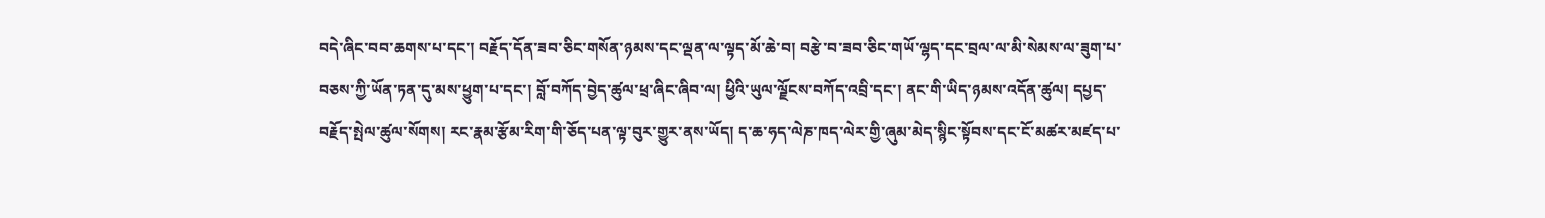བདེ་ཞིང་བབ་ཆགས་པ་དང་། བརྗོད་དོན་ཟབ་ཅིང་གསོན་ཉམས་དང་ལྡན་ལ་ལྟད་མོ་ཆེ་བ། བརྩེ་བ་ཟབ་ཅིང་གཡོ་ལྷད་དང་བྲལ་ལ་མི་སེམས་ལ་ཟུག་པ་བཅས་ཀྱི་ཡོན་ཏན་དུ་མས་ཕྱུག་པ་དང་། བློ་བཀོད་བྱེད་ཚུལ་ཕྲ་ཞིང་ཞིབ་ལ། ཕྱིའི་ཡུལ་ལྗོངས་བཀོད་འབྲི་དང་། ནང་གི་ཡིད་ཉམས་འདོན་ཚུལ། དཔྱད་བརྗོད་སྤེལ་ཚུལ་སོགས། རང་རྣམ་རྩོམ་རིག་གི་ཅོད་པན་ལྟ་བུར་གྱུར་ནས་ཡོད། ད་ཆ་ཧད་ལེཎ་ཁད་ལེར་གྱི་ཞུམ་མེད་སྙིང་སྟོབས་དང་ངོ་མཚར་མཛད་པ་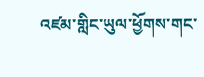འཛམ་གླིང་ཡུལ་ཕྱོགས་གང་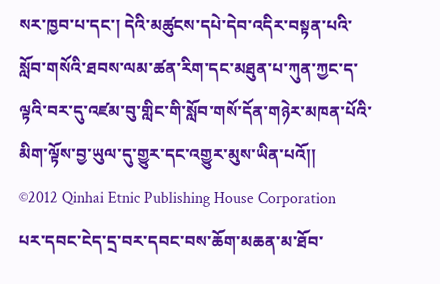སར་ཁྱབ་པ་དང་། དེའི་མཚུངས་དཔེ་དེབ་འདིར་བསྟན་པའི་སློབ་གསོའི་ཐབས་ལམ་ཚན་རིག་དང་མཐུན་པ་ཀུན་ཀྱང་ད་ལྟའི་བར་དུ་འཛམ་བུ་གླིང་གི་སློབ་གསོ་དོན་གཉེར་མཁན་པོའི་མིག་ལྟོས་བྱ་ཡུལ་དུ་གྱུར་དང་འགྱུར་མུས་ཡིན་པའོ།།
©2012 Qinhai Etnic Publishing House Corporation པར་དབང་ངེད་དྲ་བར་དབང་བས་ཆོག་མཆན་མ་ཐོབ་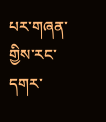པར་གཞན་གྱིས་རང་དགར་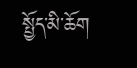སྤྱོད་མི་ཆོག